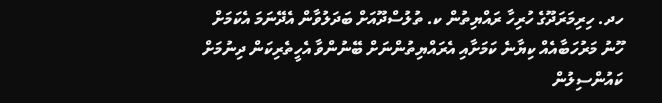ހދ. ހިރިމަރަދޫގެ ހުރިހާ ރައްޔިތުން ކ. ތުލުސްދޫއަށް ބަދަލުވާން އެދޭނަމަ އެކަމަށް ހޫނު މަރުހަބާއެއް ކިޔާނެ ކަމަށާއި އެރައްޔިތުންނަށް ބޭނުންވާ އެހީތެރިކަން ދިނުމަށް ކައުންސިލުން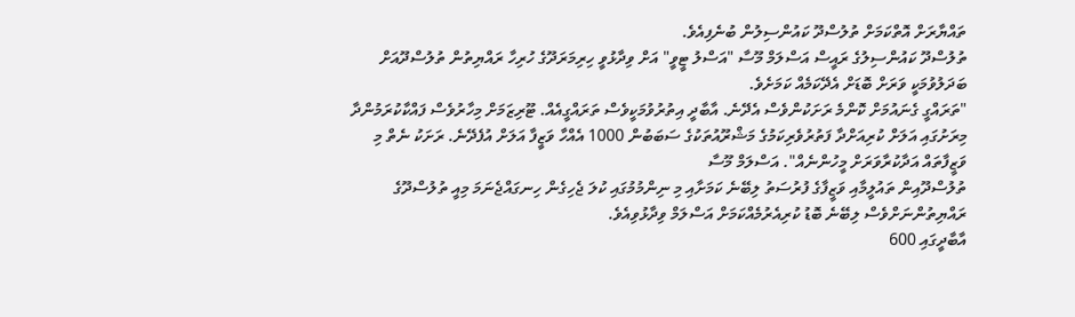ތައްޔާރަށް އޮތްކަމަށް ތުލުސްދޫ ކައުންސިލުން ބުނެފިއެވެ.
ތުލުސްދޫ ކައުންސިލުގެ ރައީސް އަސްލަމް މޫސާ "އަސްލު ޓީވީ" އަށް ވިދާޅުވީ ހިރިމަރަދޫގެ ހުރިހާ ރައްޔިތުން ތުލުސްދޫއަށް ބަދަލުވުމަކީ ވަރަށް ބޮޑަށް އެދޭކަމެއް ކަމަށެވެ.
"ތަރައްގީ ގެނައުމަށް ކޮންމެ ރަށަކުންވެސް އެދޭނެ. އާބާދީ އިތުރުވުމަކީވެސް ތަރައްގީއެއް. ޓޫރިޒަމަށް މިހާރުވެސް ފައްކާކުރަމުންދާ މިރަށުގައި އަލަށް ކުރިއަށްދާ ފަތުރުވެރިކަމުގެ މަޝްރޫއުތަކުގެ ސަބަބުން 1000 އެއްހާ ވަޒީފާ އަލަށް އުފެދޭނެ. ރަށަކު ނެތް މި ވަޒީފާތައް އަދާކުރާވަރަށް މީހުންނެއް". އަސްލަމް މޫސާ
ތުލުސްދޫއިން ތައުލީމާއި ވަޒީފާގެ ފުރުސަތު ލިބޭނެ ކަމަށާއި މި ނިންމުމުގައި ކުލަ ޖެހިގެން ހިނގައްޖެނަމަ މިއީ ތުލުސްދޫގެ ރައްޔިތުންނަށްވެސް ލިބޭނެ ބޮޑު ކުރިއެރުމެއްކަމަށް އަސްލަމް ވިދާޅުވިއެވެ.
އާބާދީގައި 600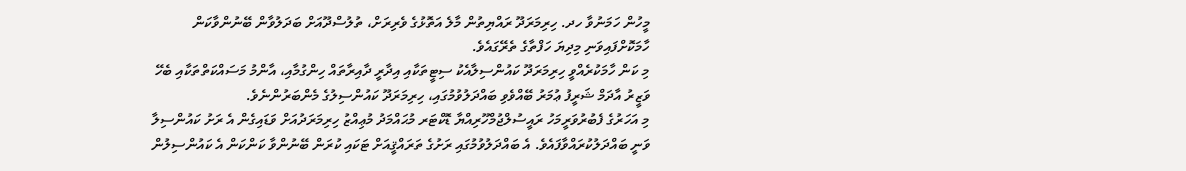މީހުން ހަމަނުވާ ހދ. ހިރިމަރަދޫ ރައްޔިތުން މާލެ އަތޮޅުގެ ވެރިރަށް، ތުލުސްދޫއަށް ބަދަލުވާން ބޭނުންވާކަން ހާމަކޮށްފައިވަނި މިދިޔަ ހަފްތާގެ ތެރޭގައެވެ.
މި ކަން ހާމަކުރެއްވީ ހިރިމަރަދޫ ކައުންސިލާއެކު ސިޓީތަކާއި އިދާރީ ދާއިރާތައް ހިންގުމާއި، އާންމު މަސައްކަތްތަކާއި ބެހޭ ވަޒީރު އާދަމް ޝަރީފު ޢުމަރު ބޭއްވެވި ބައްދަލުވުމުގައި، ހިރިމަރަދޫ ކައުންސިލުގެ މެންބަރުންނެވެ.
މި އަހަރުގެ ފެބުރުވަރީމަހު ރައީސުލްޖުމްހޫރިއްޔާ ޑޮކްޓަރ މުޙައްމަދު މުޢިއްޒު ހިރިމަރަދުއަށް ވަޑައިގެން އެ ރަށު ކައުންސިލާ ވަނީ ބައްދަލުކުރައްވާފައެވެ. އެ ބައްދަލުވުމުގައި ރަށުގެ ތަރައްޤީއަށް ޓަކައި ކުރަން ބޭނުންވާ ކަންކަން އެ ކައުންސިލުން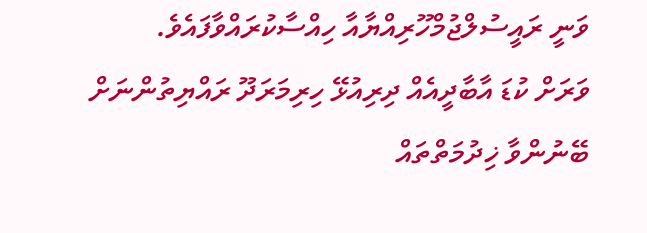ވަނީ ރައީސުލްޖުމްހޫރިއްޔާއާ ހިއްސާކުރައްވާފައެވެ.
ވަރަށް ކުޑަ އާބާދީއެއް ދިރިއުޅޭ ހިރިމަރަދޫ ރައްޔިތުންނަށް ބޭނުންވާ ޚިދުމަތްތައް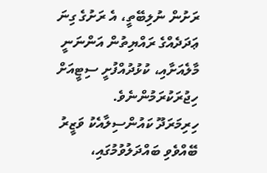ރަށުން ނުލިބޭތީ، އެ ރަށުގެ ގިނަ ޢަދަދެއްގެ ރައްޔިތުން އަންނަނީ މާލެއަށާއި، ކުޅުދުއްފުށީ ސިޓީއަށް ހިޖުރަކުރަމުންނެވެ.
ހިރިމަރަދޫ ކައުންސިލާއެކު ވަޒީރު ބޭއްވެވި ބައްދަލުވުމުގައި،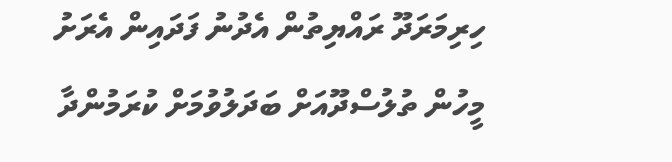ހިރިމަރަދޫ ރައްޔިތުން އެދުނު ފަދައިން އެރަށު މީހުން ތުލުސްދޫއަށް ބަދަލުވުމަށް ކުރަމުންދާ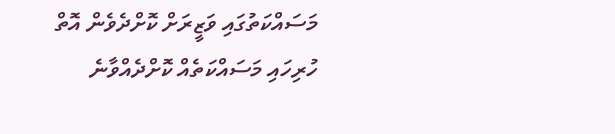މަސައްކަތުގައި ވަޒީރަށް ކޮށްދެވެން އޮތް ހުރިހައި މަސައްކަތެއް ކޮށްދެއްވާނެ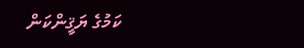ކަމުގެ ޔަޤީންކަން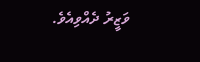ވަޒީރު ދެއްވިއެވެ.